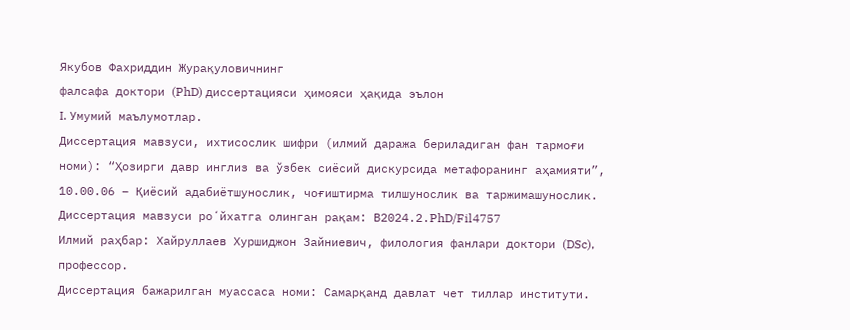Якубов Фахриддин Журақуловичнинг
фалсафа доктори (PhD) диссертацияси ҳимояси ҳақида эълон
I. Умумий маълумотлар.
Диссертация мавзуси, ихтисослик шифри (илмий даража бериладиган фан тармоғи номи): “Ҳозирги давр инглиз ва ўзбек сиёсий дискурсида метафоранинг аҳамияти”, 10.00.06 – Қиёсий адабиётшунослик, чоғиштирма тилшунослик ва таржимашунослик.
Диссертация мавзуси роʻйхатга олинган рақам: В2024.2.PhD/Fil4757
Илмий раҳбар: Хайруллаев Хуршиджон Зайниевич, филология фанлари доктори (DSc), профессор.
Диссертация бажарилган муассаса номи: Самарқанд давлат чет тиллар институти.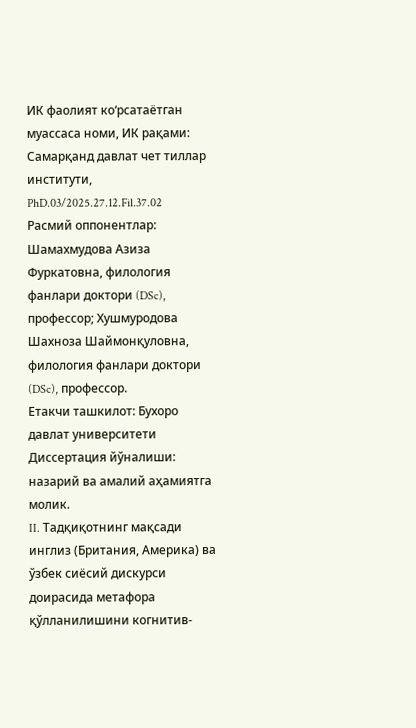ИК фаолият коʻрсатаётган муассаса номи, ИК рақами: Самарқанд давлат чет тиллар институти, PhD.03/2025.27.12.Fil.37.02
Расмий оппонентлар: Шамахмудова Азиза Фуркатовна, филология фанлари доктори (DSc), профессор; Хушмуродова Шахноза Шаймонқуловна, филология фанлари доктори (DSc), профессор.
Етакчи ташкилот: Бухоро давлат университети
Диссертация йўналиши: назарий ва амалий аҳамиятга молик.
II. Тадқиқотнинг мақсади инглиз (Британия, Америка) ва ўзбек сиёсий дискурси доирасида метафора қўлланилишини когнитив-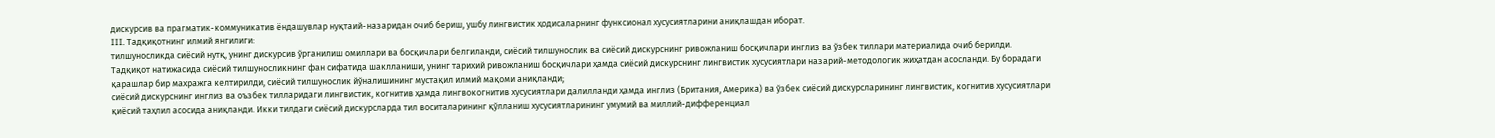дискурсив ва прагматик-коммуникатив ёндашувлар нуқтаий-назаридан очиб бериш, ушбу лингвистик ҳодисаларнинг функсионал хусусиятларини аниқлашдан иборат.
III. Тадқиқотнинг илмий янгилиги:
тилшуносликда сиёсий нутқ, унинг дискурсив ўрганилиш омиллари ва босқичлари белгиланди, сиёсий тилшунослик ва сиёсий дискурснинг ривожланиш босқичлари инглиз ва ўзбек тиллари материалида очиб берилди. Тадқиқот натижасида сиёсий тилшуносликнинг фан сифатида шаклланиши, унинг тарихий ривожланиш босқичлари ҳамда сиёсий дискурснинг лингвистик хусусиятлари назарий-методологик жиҳатдан асосланди. Бу борадаги қарашлар бир махражга келтирилди, сиёсий тилшунослик йўналишининг мустақил илмий мақоми аниқланди;
сиёсий дискурснинг инглиз ва оъзбек тилларидаги лингвистик, когнитив ҳамда лингвокогнитив хусусиятлари далилланди ҳамда инглиз (Британия, Америка) ва ўзбек сиёсий дискурсларининг лингвистик, когнитив хусусиятлари қиёсий таҳлил асосида аниқланди. Икки тилдаги сиёсий дискурсларда тил воситаларининг қўлланиш хусусиятларининг умумий ва миллий-дифференциал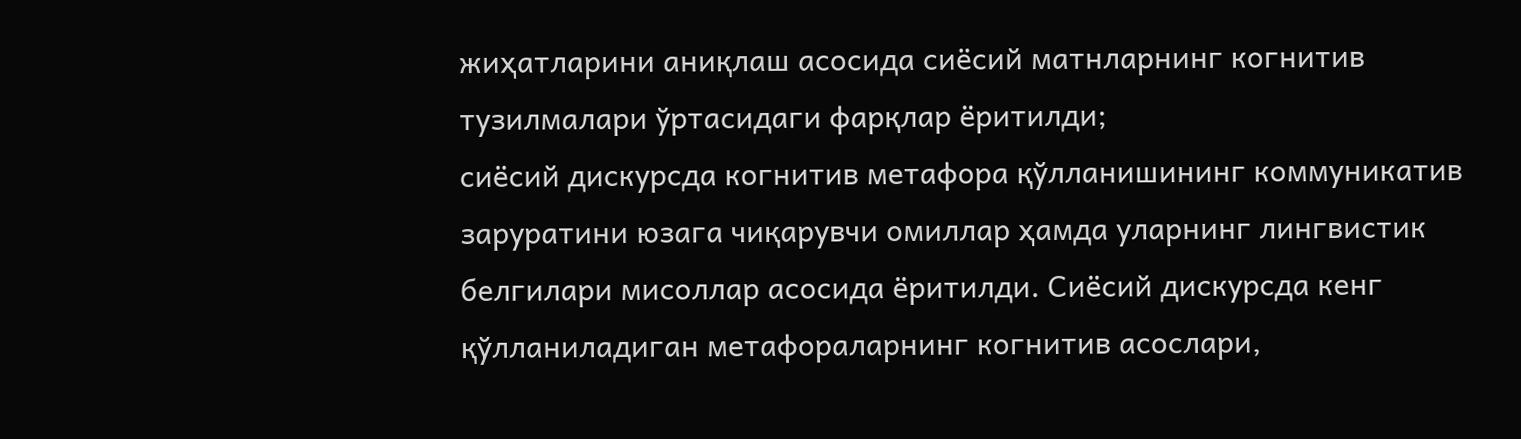жиҳатларини аниқлаш асосида сиёсий матнларнинг когнитив тузилмалари ўртасидаги фарқлар ёритилди;
сиёсий дискурсда когнитив метафора қўлланишининг коммуникатив заруратини юзага чиқарувчи омиллар ҳамда уларнинг лингвистик белгилари мисоллар асосида ёритилди. Сиёсий дискурсда кенг қўлланиладиган метафораларнинг когнитив асослари,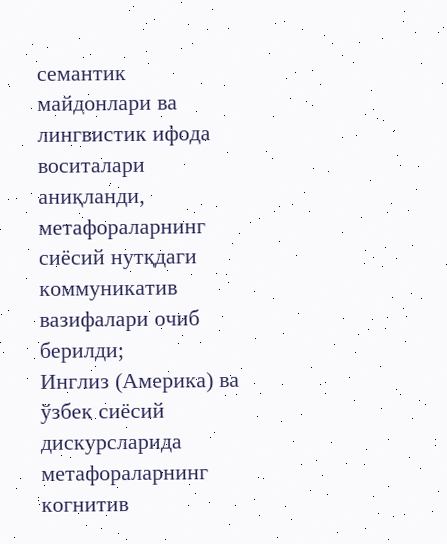семантик майдонлари ва лингвистик ифода воситалари аниқланди, метафораларнинг сиёсий нутқдаги коммуникатив вазифалари очиб берилди;
Инглиз (Америка) ва ўзбек сиёсий дискурсларида метафораларнинг когнитив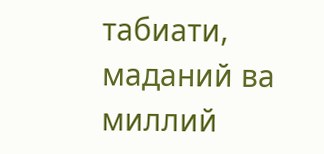табиати, маданий ва миллий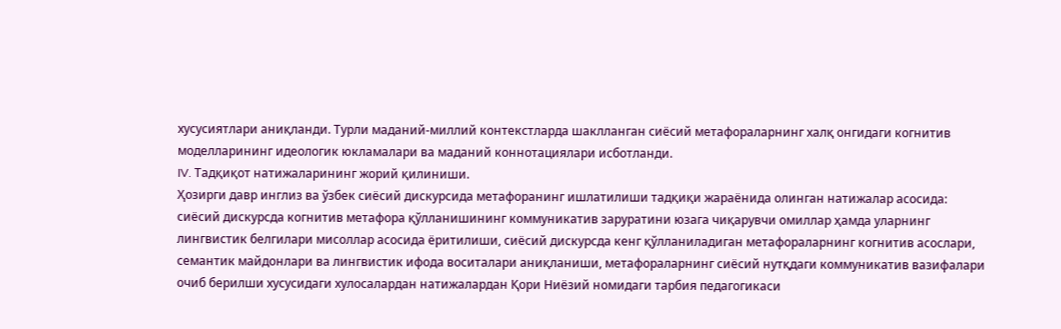хусусиятлари аниқланди. Турли маданий-миллий контекстларда шаклланган сиёсий метафораларнинг халқ онгидаги когнитив моделларининг идеологик юкламалари ва маданий коннотациялари исботланди.
IV. Тадқиқот натижаларининг жорий қилиниши.
Ҳозирги давр инглиз ва ўзбек сиёсий дискурсида метафоранинг ишлатилиши тадқиқи жараёнида олинган натижалар асосида:
сиёсий дискурсда когнитив метафора қўлланишининг коммуникатив заруратини юзага чиқарувчи омиллар ҳамда уларнинг лингвистик белгилари мисоллар асосида ёритилиши, сиёсий дискурсда кенг қўлланиладиган метафораларнинг когнитив асослари, семантик майдонлари ва лингвистик ифода воситалари аниқланиши, метафораларнинг сиёсий нутқдаги коммуникатив вазифалари очиб берилши хусусидаги хулосалардан натижалардан Қори Ниёзий номидаги тарбия педагогикаси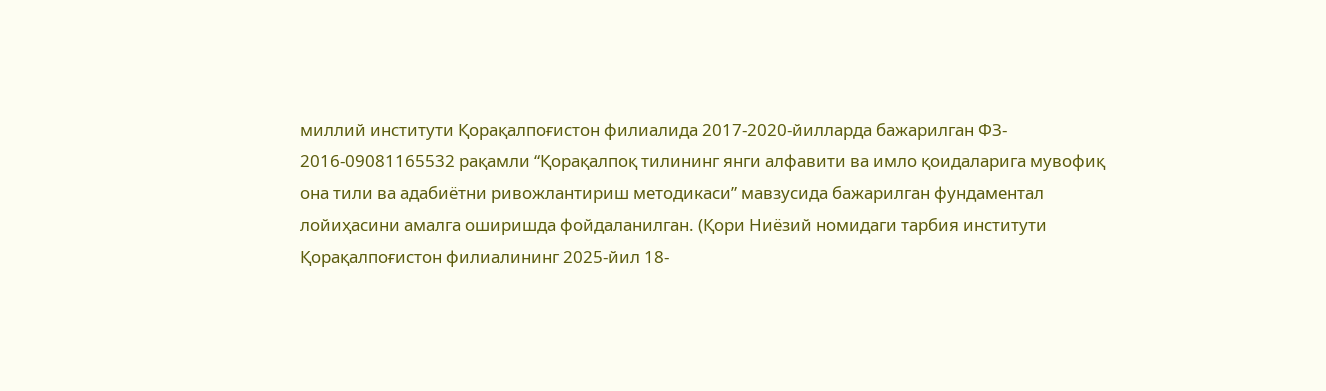миллий институти Қорақалпоғистон филиалида 2017-2020-йилларда бажарилган ФЗ- 2016-09081165532 рақамли “Қорақалпоқ тилининг янги алфавити ва имло қоидаларига мувофиқ она тили ва адабиётни ривожлантириш методикаси” мавзусида бажарилган фундаментал лойиҳасини амалга оширишда фойдаланилган. (Қори Ниёзий номидаги тарбия институти Қорақалпоғистон филиалининг 2025-йил 18-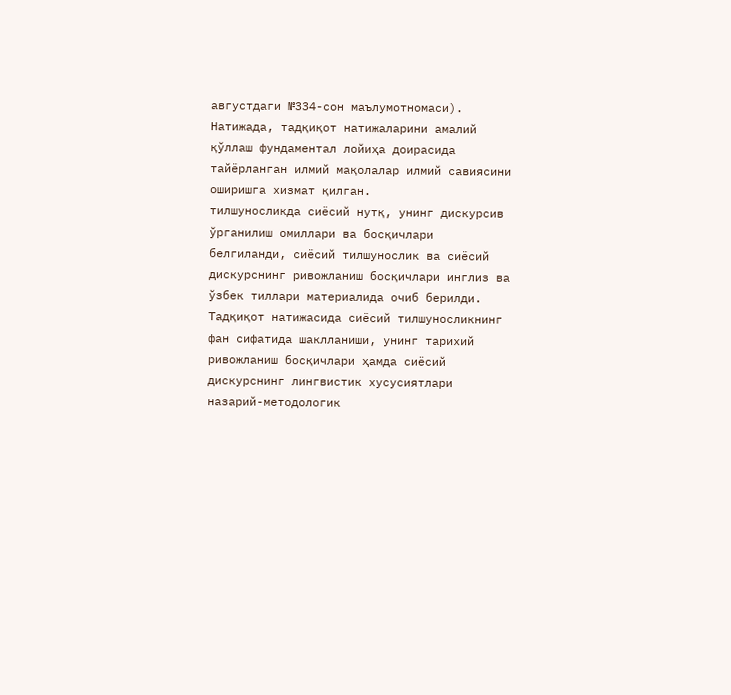августдаги №334-сон маълумотномаси). Натижада, тадқиқот натижаларини амалий қўллаш фундаментал лойиҳа доирасида тайёрланган илмий мақолалар илмий савиясини оширишга хизмат қилган.
тилшуносликда сиёсий нутқ, унинг дискурсив ўрганилиш омиллари ва босқичлари белгиланди, сиёсий тилшунослик ва сиёсий дискурснинг ривожланиш босқичлари инглиз ва ўзбек тиллари материалида очиб берилди. Тадқиқот натижасида сиёсий тилшуносликнинг фан сифатида шаклланиши, унинг тарихий ривожланиш босқичлари ҳамда сиёсий дискурснинг лингвистик хусусиятлари назарий-методологик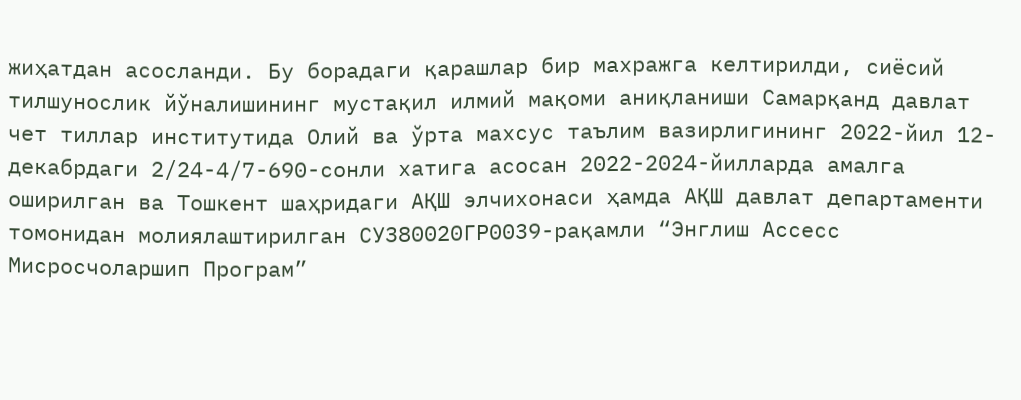жиҳатдан асосланди. Бу борадаги қарашлар бир махражга келтирилди, сиёсий тилшунослик йўналишининг мустақил илмий мақоми аниқланиши Самарқанд давлат чет тиллар институтида Олий ва ўрта махсус таълим вазирлигининг 2022-йил 12-декабрдаги 2/24-4/7-690-сонли хатига асосан 2022-2024-йилларда амалга оширилган ва Тошкент шаҳридаги АҚШ элчихонаси ҳамда АҚШ давлат департаменти томонидан молиялаштирилган СУЗ80020ГР0039-рақамли “Энглиш Аccесс Миcросчоларшип Програм”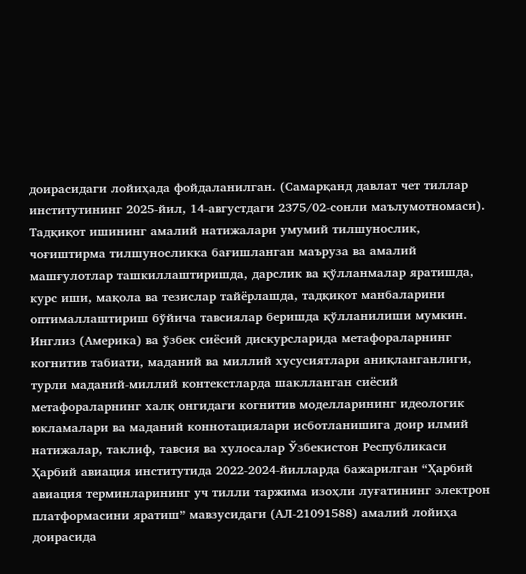доирасидаги лойиҳада фойдаланилган. (Самарқанд давлат чет тиллар институтининг 2025-йил, 14-августдаги 2375/02-сонли маълумотномаси). Тадқиқот ишининг амалий натижалари умумий тилшунослик, чоғиштирма тилшуносликка бағишланган маъруза ва амалий машғулотлар ташкиллаштиришда, дарслик ва қўлланмалар яратишда, курс иши, мақола ва тезислар тайёрлашда, тадқиқот манбаларини оптималлаштириш бўйича тавсиялар беришда қўлланилиши мумкин.
Инглиз (Америка) ва ўзбек сиёсий дискурсларида метафораларнинг когнитив табиати, маданий ва миллий хусусиятлари аниқланганлиги, турли маданий-миллий контекстларда шаклланган сиёсий метафораларнинг халқ онгидаги когнитив моделларининг идеологик юкламалари ва маданий коннотациялари исботланишига доир илмий натижалар, таклиф, тавсия ва хулосалар Ўзбекистон Республикаси Ҳарбий авиация институтида 2022-2024-йилларда бажарилган “Ҳарбий авиация терминларининг уч тилли таржима изоҳли луғатининг электрон платформасини яратиш” мавзусидаги (АЛ-21091588) амалий лойиҳа доирасида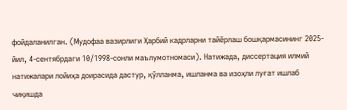фойдаланилган. (Мудофаа вазирлиги Ҳарбий кадрларни тайёрлаш бошқармасининг 2025-йил, 4-сентябрдаги 10/1998-сонли маълумотномаси). Натижада, диссертация илмий натижалари лойиҳа доирасида дастур, қўлланма, ишланма ва изоҳли луғат ишлаб чиқишда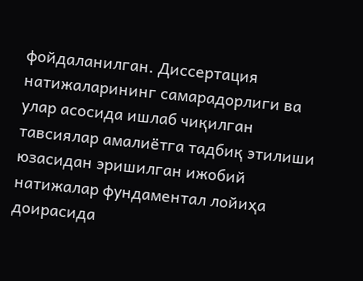фойдаланилган. Диссертация натижаларининг самарадорлиги ва улар асосида ишлаб чиқилган тавсиялар амалиётга тадбиқ этилиши юзасидан эришилган ижобий натижалар фундаментал лойиҳа доирасида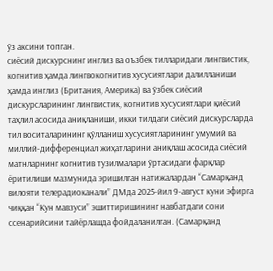ўз аксини топган.
сиёсий дискурснинг инглиз ва оъзбек тилларидаги лингвистик, когнитив ҳамда лингвокогнитив хусусиятлари далилланиши ҳамда инглиз (Британия, Америка) ва ўзбек сиёсий дискурсларининг лингвистик, когнитив хусусиятлари қиёсий таҳлил асосида аниқланиши, икки тилдаги сиёсий дискурсларда тил воситаларининг қўлланиш хусусиятларининг умумий ва миллий-дифференциал жиҳатларини аниқлаш асосида сиёсий матнларнинг когнитив тузилмалари ўртасидаги фарқлар ёритилиши мазмунида эришилган натижалардан “Самарқанд вилояти телерадиоканали” ДМда 2025-йил 9-август куни эфирга чиққан “Кун мавзуси” эшиттиришининг навбатдаги сони ссенарийсини тайёрлашда фойдаланилган. (Самарқанд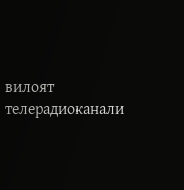вилоят телерадиоканали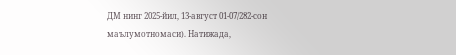ДМ нинг 2025-йил, 13-август 01-07/282-сон маълумотномаси). Натижада,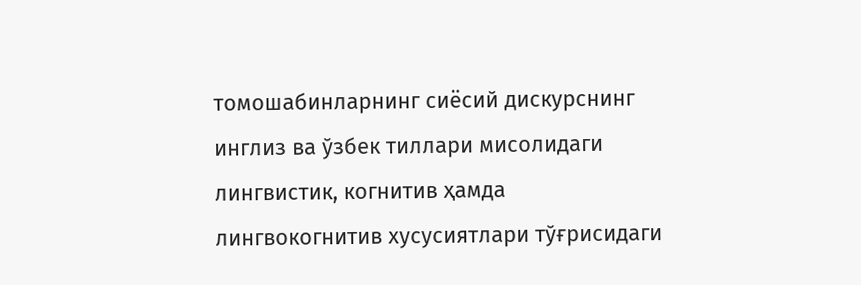томошабинларнинг сиёсий дискурснинг инглиз ва ўзбек тиллари мисолидаги лингвистик, когнитив ҳамда лингвокогнитив хусусиятлари тўғрисидаги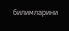билимларини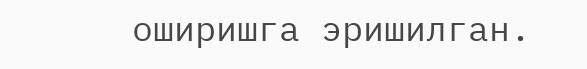оширишга эришилган.